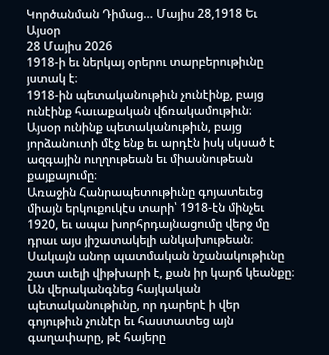Կործանման Դիմաց… Մայիս 28,1918 Եւ Այսօր
28 Մայիս 2026
1918-ի եւ ներկայ օրերու տարբերութիւնը յստակ է։
1918-ին պետականութիւն չունէինք, բայց ունէինք հաւաքական վճռակամութիւն։
Այսօր ունինք պետականութիւն, բայց յորձանուտի մէջ ենք եւ արդէն իսկ սկսած է ազգային ուղղութեան եւ միասնութեան քայքայումը։
Առաջին Հանրապետութիւնը գոյատեւեց միայն երկուքուկէս տարի՝ 1918-էն մինչեւ 1920, եւ ապա խորհրդայնացումը վերջ մը դրաւ այս յիշատակելի անկախութեան։ Սակայն անոր պատմական նշանակութիւնը շատ աւելի վիթխարի է, քան իր կարճ կեանքը։ Ան վերականգնեց հայկական պետականութիւնը, որ դարերէ ի վեր գոյութիւն չունէր եւ հաստատեց այն գաղափարը, թէ հայերը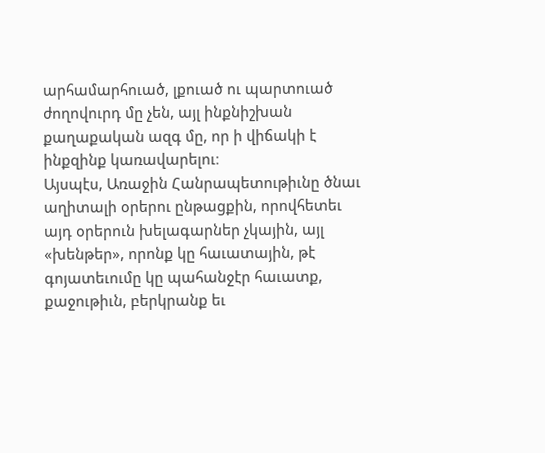արհամարհուած, լքուած ու պարտուած ժողովուրդ մը չեն, այլ ինքնիշխան քաղաքական ազգ մը, որ ի վիճակի է ինքզինք կառավարելու։
Այսպէս, Առաջին Հանրապետութիւնը ծնաւ աղիտալի օրերու ընթացքին, որովհետեւ այդ օրերուն խելագարներ չկային, այլ «խենթեր», որոնք կը հաւատային, թէ գոյատեւումը կը պահանջէր հաւատք, քաջութիւն, բերկրանք եւ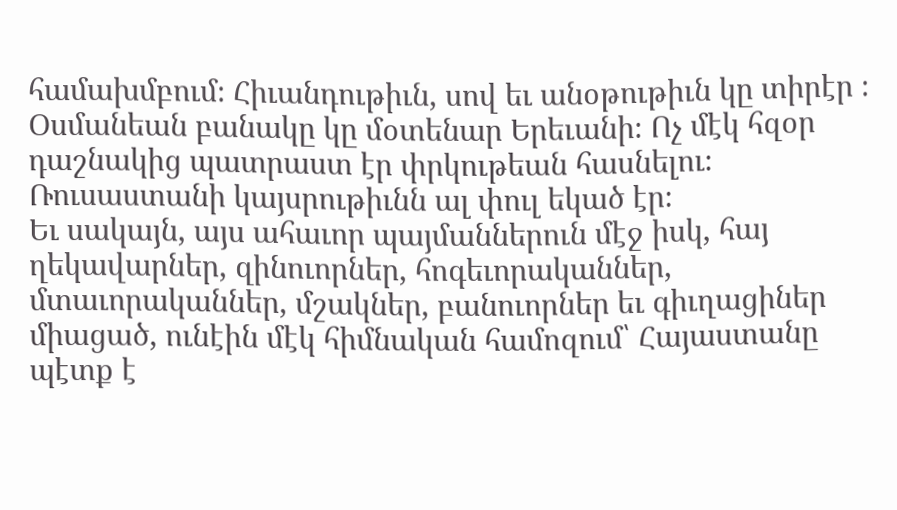համախմբում։ Հիւանդութիւն, սով եւ անօթութիւն կը տիրէր ։ Օսմանեան բանակը կը մօտենար Երեւանի։ Ոչ մէկ հզօր դաշնակից պատրաստ էր փրկութեան հասնելու։ Ռուսաստանի կայսրութիւնն ալ փուլ եկած էր։
Եւ սակայն, այս ահաւոր պայմաններուն մէջ իսկ, հայ ղեկավարներ, զինուորներ, հոգեւորականներ, մտաւորականներ, մշակներ, բանուորներ եւ գիւղացիներ միացած, ունէին մէկ հիմնական համոզում՝ Հայաստանը պէտք է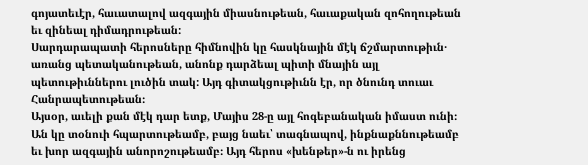գոյատեւէր, հաւատալով ազգային միասնութեան, հաւաքական զոհողութեան եւ զինեալ դիմադրութեան:
Սարդարապատի հերոսները հիմնովին կը հասկնային մէկ ճշմարտութիւն․ առանց պետականութեան, անոնք դարձեալ պիտի մնային այլ պետութիւններու լուծին տակ: Այդ գիտակցութիւնն էր, որ ծնունդ տուաւ Հանրապետութեան։
Այսօր, աւելի քան մէկ դար ետք, Մայիս 28-ը այլ հոգեբանական իմաստ ունի։ Ան կը տօնուի հպարտութեամբ, բայց նաեւ՝ տագնապով, ինքնաքննութեամբ եւ խոր ազգային անորոշութեամբ։ Այդ հերոս «խենթեր»-ն ու իրենց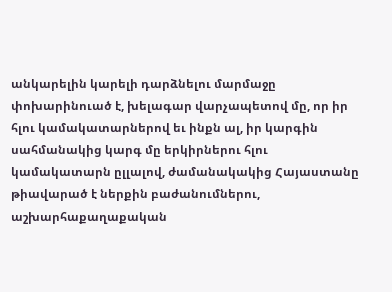անկարելին կարելի դարձնելու մարմաջը փոխարինուած է, խելագար վարչապետով մը, որ իր հլու կամակատարներով եւ ինքն ալ, իր կարգին սահմանակից կարգ մը երկիրներու հլու կամակատարն ըլլալով, ժամանակակից Հայաստանը թիավարած է ներքին բաժանումներու, աշխարհաքաղաքական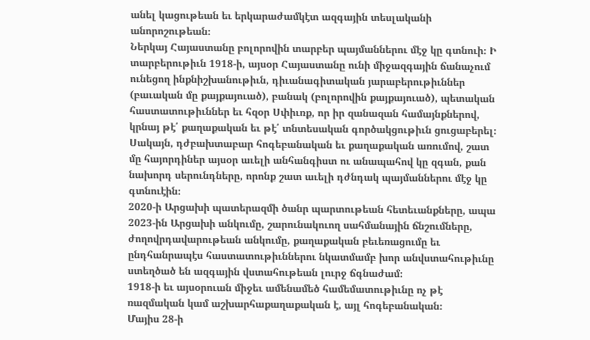անել կացութեան եւ երկարաժամկէտ ազգային տեսլականի անորոշութեան։
Ներկայ Հայաստանը բոլորովին տարբեր պայմաններու մէջ կը գտնուի։ Ի տարբերութիւն 1918-ի, այսօր Հայաստանը ունի միջազգային ճանաչում ունեցող ինքնիշխանութիւն, դիւանագիտական յարաբերութիւններ (բաւական մը քայքայուած), բանակ (բոլորովին քայքայուած), պետական հաստատութիւններ եւ հզօր Սփիւռք, որ իր զանազան համայնքներով, կրնայ թէ՛ քաղաքական եւ թէ՛ տնտեսական գործակցութիւն ցուցաբերել։ Սակայն, դժբախտաբար հոգեբանական եւ քաղաքական առումով, շատ մը հայորդիներ այսօր աւելի անհանգիստ ու անապահով կը զգան, քան նախորդ սերունդները, որոնք շատ աւելի դժնդակ պայմաններու մէջ կը գտնուէին։
2020-ի Արցախի պատերազմի ծանր պարտութեան հետեւանքները, ապա 2023-ին Արցախի անկումը, շարունակուող սահմանային ճնշումները, ժողովրդավարութեան անկումը, քաղաքական բեւեռացումը եւ ընդհանրապէս հաստատութիւններու նկատմամբ խոր անվստահութիւնը ստեղծած են ազգային վստահութեան լուրջ ճգնաժամ։
1918-ի եւ այսօրուան միջեւ ամենամեծ համեմատութիւնը ոչ թէ ռազմական կամ աշխարհաքաղաքական է, այլ հոգեբանական։
Մայիս 28-ի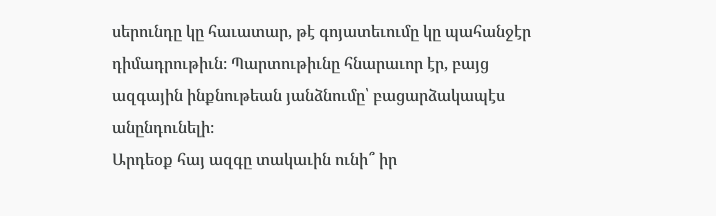սերունդը կը հաւատար, թէ գոյատեւումը կը պահանջէր դիմադրութիւն։ Պարտութիւնը հնարաւոր էր, բայց ազգային ինքնութեան յանձնումը՝ բացարձակապէս անընդունելի։
Արդեօք հայ ազգը տակաւին ունի՞ իր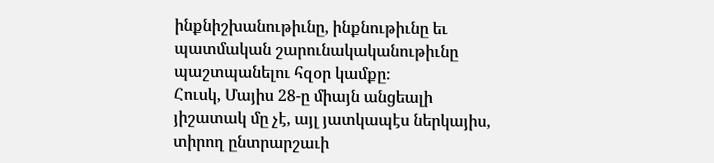ինքնիշխանութիւնը, ինքնութիւնը եւ պատմական շարունակականութիւնը պաշտպանելու հզօր կամքը։
Հուսկ, Մայիս 28-ը միայն անցեալի յիշատակ մը չէ, այլ յատկապէս ներկայիս, տիրող ընտրարշաւի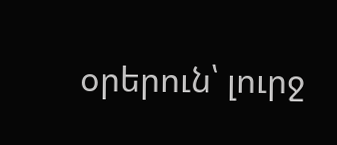օրերուն՝ լուրջ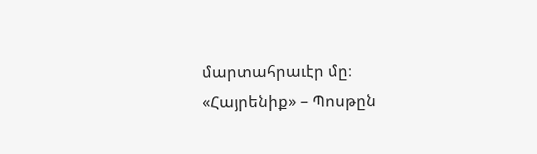մարտահրաւէր մը։
«Հայրենիք» – Պոսթըն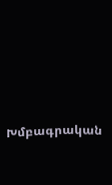Խմբագրական